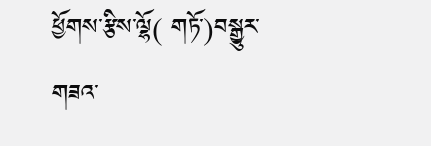ཕྱོགས་རྩིས་ལྷོ( གཏོ་)བསྒྱུར་གཟའ་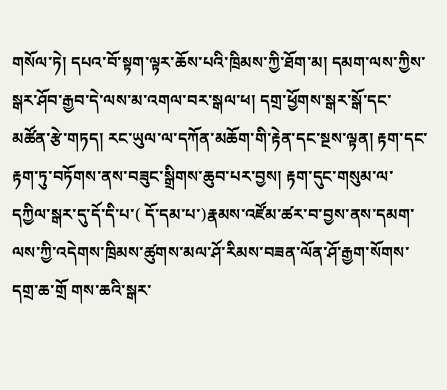གསོལ་ཏེ། དཔའ་བོ་སྟག་ལྟར་ཆོས་པའི་ཁྲིམས་ཀྱི་ཐོག་མ། དམག་ལས་ཀྱིས་སྒར་ཤོབ་རྒྱབ་དེ་ལས་མ་འགལ་བར་སྒལ་ཕ། དགྲ་ཕྱོགས་སྒར་སྒོ་དང་མཚོན་རྩེ་གཏད། རང་ཡུལ་ལ་དཀོན་མཆོག་གི་རྟེན་དང་སྔས་ལྟན། རྟག་དང་རྟག་ཏུ་བཏོགས་ནས་བཟུང་སྒྲིགས་ཆུབ་པར་བྱས། རྟག་དུང་གསུམ་ལ་དཀྱིལ་སྒར་དུ་དོ་དི་པ་( དོ་དམ་པ་)རྣམས་འཛོམ་ཚར་བ་བྱས་ནས་དམག་ལས་ཀྱི་འདེགས་ཁྲིམས་ཚུགས་མལ་ཤོ་རིམས་བཟན་ལོན་ཤོ་རྒྱག་སོགས་དགྲ་ཆ་གྲོ གས་ཆའི་སྒར་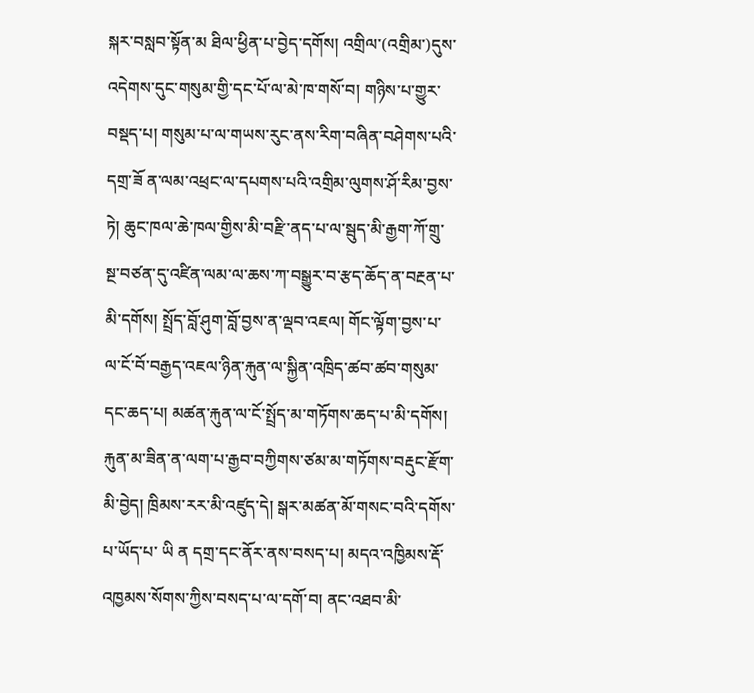སྐར་བསླབ་སྟོན་མ ཐིལ་ཕྱིན་པ་བྱེད་དགོས། འགྲིལ་(འགྲིམ་)དུས་འདེགས་དུང་གསུམ་གྱི་དང་པོ་ལ་མེ་ཁ་གསོ་བ། གཉིས་པ་གྱུར་བསྡད་པ། གསུམ་པ་ལ་གཡས་རུང་ནས་རིག་བཞིན་བཤེགས་པའི་དགྲ་ཟོ ན་ལམ་འཕྲང་ལ་དཔགས་པའི་འགྲིམ་ལུགས་ཤོ་རིམ་བྱས་ཏེ། ཆུང་ཁལ་ཆེ་ཁལ་གྱིས་མི་བརྫི་ནད་པ་ལ་སྦུད་མི་རྒྱག་ཀོ་གྲུ་སྔ་བཙན་དུ་འཛིན་ལམ་ལ་ཆས་ཀ་བསྒྱུར་བ་རྩད་ཆོད་ན་བརྔན་པ་མི་དགོས། སྤྲོད་བློ་ཤུག་བློ་བྱས་ན་ལྡབ་འཇལ། གོང་ལྟོག་བྱས་པ་ལ་ངོ་བོ་བརྒྱད་འཇལ་ཉིན་རྐུན་ལ་སྐྱིན་འཁྲིད་ཚབ་ཚབ་གསུམ་དང་ཆད་པ། མཚན་རྐུན་ལ་ངོ་སྤྲོད་མ་གཏོགས་ཆད་པ་མི་དགོས། རྐུན་མ་ཟིན་ན་ལག་པ་རྒྱབ་བཀྱིགས་ཙམ་མ་གཏོགས་བརྡུང་རྫོག་མི་བྱེད། ཁྲིམས་རར་མི་འཛུད་དེ། སྒར་མཚན་མོ་གསང་བའི་དགོས་པ་ཡོད་པ་ ཡི ན དགྲ་དང་ནོར་ནས་བསད་པ། མདའ་འཁྱིམས་རྡོ་འཁྱམས་སོགས་ཀྱིས་བསད་པ་ལ་དགོ་བ། ནང་འཐབ་མི་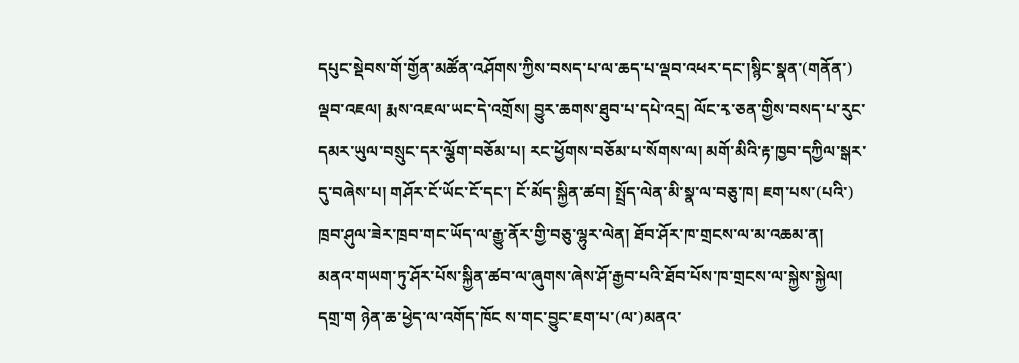དཔུང་སྡེབས་གོ་གྱོན་མཚོན་འཤོགས་ཀྱིས་བསད་པ་ལ་ཆད་པ་ལྡབ་འཕར་དང་།སྙིང་སྣན་(གནོན་) ལྡབ་འཇལ། རྨས་འཇལ་ཡང་དེ་འགྲོས། བྱུར་ཆགས་ཐུབ་པ་དཔེ་འདྲ། ལོང་རྭ་ཅན་གྱིས་བསད་པ་རུང་དམར་ཡུལ་བསྲུང་དར་ལྕོག་བཅོམ་པ། རང་ཕྱོགས་བཅོམ་པ་སོགས་ལ། མགོ་མིའི་རྟ་ཁྱབ་དཀྱིལ་སྒར་དུ་བཞེས་པ། གཤོར་ངོ་ཡོང་ངོ་དང་། ངོ་མོད་སྐྱིན་ཚབ། སྤྲོད་ལེན་མི་སྣ་ལ་བཅུ་ཁ། ཇག་པས་(པའི་) ཁྲབ་ཤུལ་ཟེར་ཁྲབ་གང་ཡོད་ལ་རྒྱུ་ནོར་གྱི་བཅུ་ལྷུར་ལེན། ཐོབ་ཤོར་ཁ་གྲངས་ལ་མ་འཆམ་ན། མནའ་གཡག་ཏུ་ཤོར་པོས་སྐྱིན་ཚབ་ལ་ཞུགས་ཞེས་ཤོ་རྒྱབ་པའི་ཐོབ་པོས་ཁ་གྲངས་ལ་སྐྱེས་སྐྱེལ། དགྲ་ག ཉེན་ཆ་ཕྱེད་ལ་འགོད་ཁོང ས་གང་བྱུང་ཇག་པ་(ལ་)མནའ་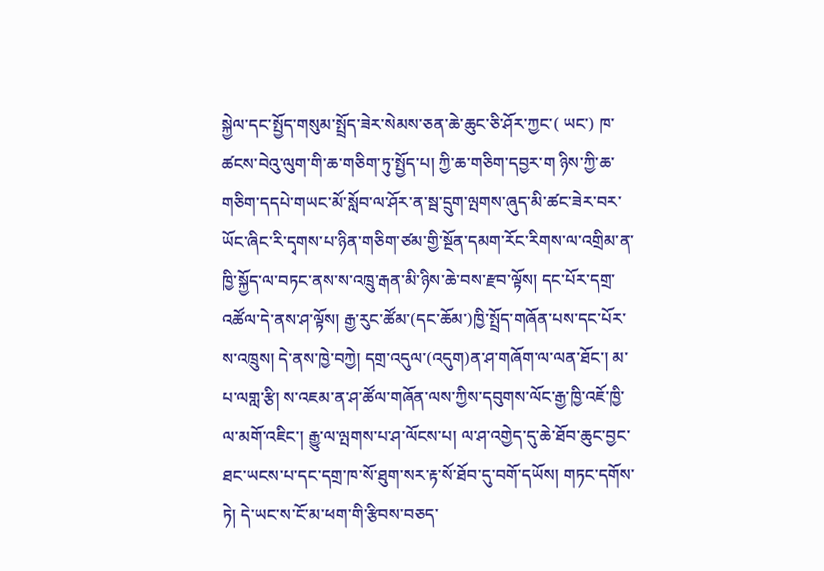སྐྱེལ་དང་སྤྱོད་གསུམ་སྤྲོད་ཟེར་སེམས་ཅན་ཆེ་ཆུང་ཅི་ཤོར་ཀྱང་( ཡང་) ཁ་ཚངས་བེའུ་ལུག་གི་ཆ་གཅིག་ཏུ་སྤྱོད་པ། ཀྱི་ཆ་གཅིག་དབྱར་ག ཉིས་ཀྱི་ཆ་གཅིག་དདཔེ་གཡང་མོ་སློབ་ལ་ཤོར་ན་སྦ་དྲུག་ལྤགས་ཞུད་མི་ཚང་ཟེར་བར་ཡོང་ཞིང་རི་དྭགས་པ་ཉིན་གཅིག་ཙམ་གྱི་སྔོན་དམག་རོང་རིགས་ལ་འགྲིམ་ན་ཁྱི་སྐྱོད་ལ་བཏང་ནས་ས་འཁྲུ་རྒན་མི་ཉིས་ཆེ་བས་རྫབ་ལྟོས། དང་པོར་དགྲ་འཚོལ་དེ་ནས་ཤ་ལྟོས། རྒྱ་རུང་ཚོམ་(དང་ཆོམ་)ཁྱི་སྤྲོད་གཞོན་པས་དང་པོར་ས་འཁྲུས། དེ་ནས་ཁྱེ་བཀྱེ། དགྲ་འདུལ་(འདུག)ན་ཤ་གཞོག་ལ་ལན་ཐོང་། མ་པ་ལགླ་རྩི། ས་འཇམ་ན་ཤ་ཚོལ་གཞོན་ལས་ཀྱིས་དབུགས་ལོང་རྒྱ་ཁྱི་འཇོ་ཁྱི་ལ་མགོ་འཇིང་། རྒྱུ་ལ་ལྤགས་པ་ཤ་ལོངས་པ། ལ་ཤ་འགྱེད་དུ་ཆེ་ཐོབ་ཆུང་བྱང་ཐང་ཡངས་པ་དང་དགྲ་ཁ་སོ་ཐུག་སར་རྟ་སོ་ཐོབ་དུ་བགོ་དཡོས། གཏང་དགོས་ཏེ། དེ་ཡང་ས་ངོ་མ་ཕག་གི་རྩིབས་བཅད་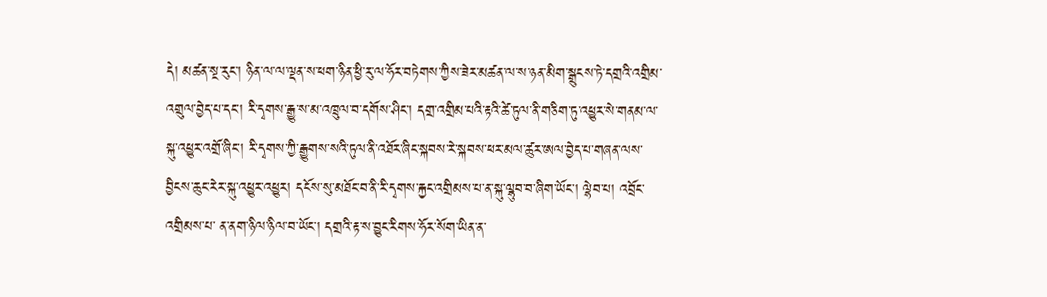དེ། མཚན་སྔ་རུང་། ཉིན་ལ་ལ་ལྡན་ས་ཕག་ཉིན་ཕྱི་རུ་ལ་ཧོར་བཏེགས་ཀྱིས་ཟེར་མཚན་ལ་ས་ཉན་མིག་སྒྲུངས་ཏེ་དགྲའི་འགྲིམ་འགྲུལ་བྱེད་པ་དང་། རི་དྭགས་རྒྱུ་ས་མ་འཁྲུལ་བ་དགོས་ཤིང་། དགྲ་འགྲིམ་པའི་རྟའི་ཚེ་ཏུལ་ནི་གཅིག་ཏུ་འཕྱུར་སེ་གནམ་ལ་སྐུ་འཕྱུར་འགྲོ་ཞིང་། རི་དྭགས་ཀྱི་རྒྱུགས་སའི་ཏུལ་ནི་འཐོར་ཞིང་སྐབས་རེ་སྐབས་ཕར་མལ་ཚུར་ཨལ་བྱེད་པ་གཞན་ལས་བྱིངས་ཆུང་རེར་སྐུ་འཕྱུར་འཕྱུར། དངོས་སུ་མཐོང་བ་ནི་རི་དྭགས་རྐྱང་འགྲིམས་པ་ན་སྐུ་ལྷུབ་བ་ཞིག་ཡོང་། ལྷེབ་པ། འབྲོང་ འགྲིམས་པ་ ན་ནག་ཉིལ་ཉིལ་བ་ཡོང་། དགྲའི་རྟ་ས་བྱུང་རིགས་ཧོར་སོག་ཡིན་ན་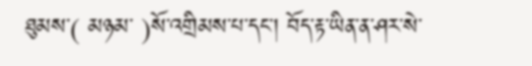ཐུམས་( མཉམ་ )སོ་འགྲིམས་པ་དང་། བོད་རྟ་ཡིན་ན་ཤར་སེ་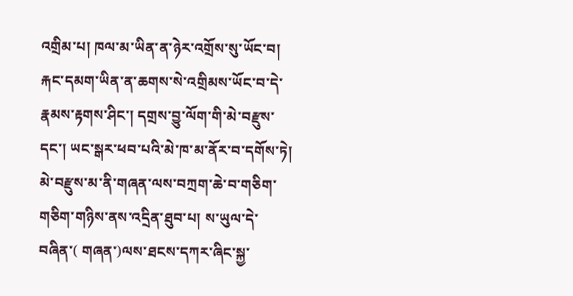འགྲིམ་པ། ཁལ་མ་ཡིན་ན་ཉེར་འགྲོས་སུ་ཡོང་བ། རྐང་དམག་ཡིན་ན་ཆགས་སེ་འགྲིམས་ཡོང་བ་དེ་རྣམས་རྟགས་ཤིང་། དགྲས་བྱུ་ལོག་གི་མེ་བརྫུས་དང་། ཡང་སྒར་ཕབ་པའི་མེ་ཁ་མ་ནོར་བ་དགོས་ཏེ། མེ་བརྫུས་མ་ནི་གཞན་ལས་བཀྲག་ཆེ་བ་གཅིག་གཅིག་གཉིས་ནས་འདྲིན་ཐུབ་པ། ས་ཡུལ་དེ་བཞིན་( གཞན་)ལས་ཐངས་དཀར་ཞིང་སྐྱ་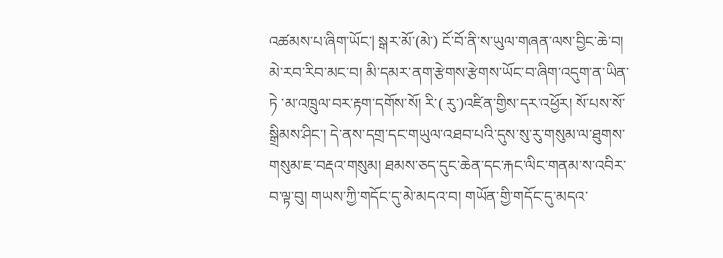འཚམས་པ་ཞིག་ཡོང་| སྒར་མོ་(མེ་) ངོ་བོ་ནི་ས་ཡུལ་གཞན་ལས་བྱིང་ཆེ་བ། མེ་རབ་རིབ་མང་བ། མི་དམར་ནག་རྩེགས་རྩེགས་ཡོང་བ་ཞིག་འདུག་ན་ཡིན་ཏེ ་མ་འཁྲུལ་བར་རྟག་དགོས་སོ། རི་( རུ་)འཛིན་གྱིས་དར་འཕྱོར། སོ་པས་སོ་སྒྲིམས་ཤིང་། དེ་ནས་དགྲ་དང་གཡུལ་འཐབ་པའི་དུས་སུ་རུ་གསུམ་ལ་ཐུགས་གསུམ་ཇ་བརྡའ་གསུམ། ཐམས་ཅད་དུང་ཆེན་དང་རྐང་ལིང་གནམ་ས་འབིར་བ་ལྟ་བུ། གཡས་ཀྱི་གདོང་དུ་མེ་མདའ་བ། གཡོན་གྱི་གདོང་དུ་མདའ་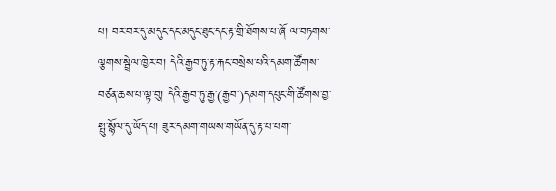པ། བར་བར་དུ་མདུང་དང་མདུང་ཐུང་དང་རྟ་གྲི་ཐོགས་པ་ཞོ ལ་བཏགས་ལྕགས་སྦྲེལ་ཁྱེར་བ། དེའི་རྒྱབ་ཏུ་རྟ་རྐང་བསྲེས་པའི་དམག་ཚོགས་བཙན་ཆས་པ་ལྟ་བུ། དེའི་རྒྱབ་ཏུ་རྒྱ་(རྒྱབ་)དམག་དཔུང་གི་ཚོགས་བྱ་སྤུ་སྙོལ་དུ་ཡོད་པ། ཟུར་དམག་གཡས་གཡོན་དུ་རྟ་པ་པག་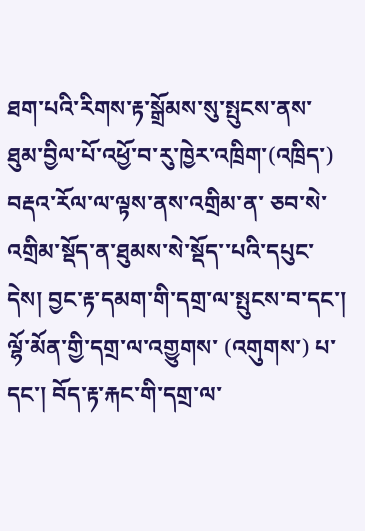ཐག་པའི་རིགས་རྟ་སྒྲོམས་སུ་སྤུངས་ནས་ཐུམ་བྱིལ་པོ་འཕྱོ་བ་རུ་ཁྱེར་འཁྲིག་(འཁྲིད་) བརྡའ་རོལ་ལ་ལྟས་ནས་འགྲིམ་ན་ ཅབ་སེ་འགྲིམ་སྡོད་ན་ཐུམས་སེ་སྡོད་་པའི་དཔུང་དེས། བྱང་རྟ་དམག་གི་དགྲ་ལ་སྤུངས་བ་དང་། ལྷོ་མོན་གྱི་དགྲ་ལ་འགྱུགས་ (འགུགས་) པ་དང་། བོད་རྟ་རྐང་གི་དགྲ་ལ་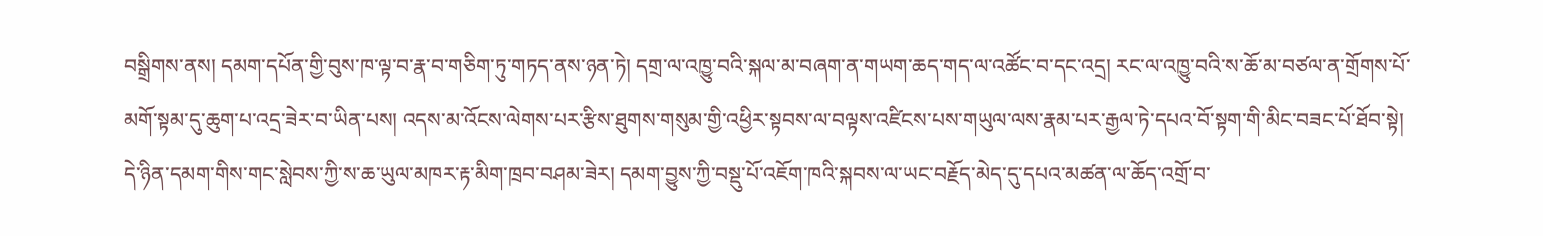བསྒྲིགས་ནས། དམག་དཔོན་གྱི་བུས་ཁ་ལྟ་བ་རྣ་བ་གཅིག་ཏུ་གཏད་ནས་ཉན་ཏེ། དགྲ་ལ་འཁྱུ་བའི་སྐལ་མ་བཞག་ན་གཡག་ཆད་གད་ལ་འཚོང་བ་དང་འདྲ། རང་ལ་འཁྱུ་བའི་ས་ཆོ་མ་བཙལ་ན་གྲོགས་པོ་མགོ་སྟམ་དུ་ཆུག་པ་འདྲ་ཟེར་བ་ཡིན་པས། འདས་མ་འོངས་ལེགས་པར་རྩིས་ཐུགས་གསུམ་གྱི་འཕྱིར་སྟབས་ལ་བལྟས་འཛིངས་པས་གཡུལ་ལས་རྣམ་པར་རྒྱལ་ཏེ་དཔའ་བོ་སྟག་གི་མིང་བཟང་པོ་ཐོབ་སྟེ། དེ་ཉིན་དམག་གིས་གང་སླེབས་ཀྱི་ས་ཆ་ཡུལ་མཁར་རྟ་མིག་ཁྲབ་བཤམ་ཟེར། དམག་བྱུས་ཀྱི་བསྡུ་པོ་འཇོག་ཁའི་སྐབས་ལ་ཡང་བརྗོད་མེད་དུ་དཔའ་མཚན་ལ་ཆོད་འགྲོ་བ་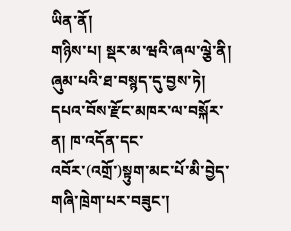ཡིན་ནོ།
གཉིས་པ། སྡར་མ་ཝའི་ཞལ་ལྕེ་ནི། ཞུམ་པའི་ཐ་བསྙད་དུ་བྱས་ཏེ། དཔའ་བོས་རྫོང་མཁར་ལ་བསྐོར་ན། ཁ་འདོན་དང་འབོར་(འགྲོ་)སྟུག་མང་པོ་མི་བྱེད་གཞི་ཁྲེག་པར་བཟུང་།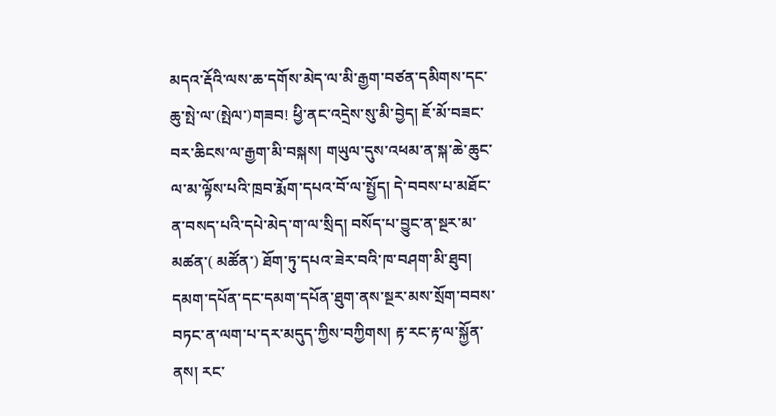མདའ་རྡོའི་ལས་ཆ་དགོས་མེད་ལ་མི་རྒྱག་བཙན་དམིགས་དང་ཆུ་སྤེ་ལ་(སྤེལ་)གཟབ! ཕྱི་ནང་འདྲེས་སུ་མི་བྱེད། ཇོ་མོ་བཟང་བར་ཆིངས་ལ་རྒྱག་མི་བསྐས། གཡུལ་དུས་འཕམ་ན་སྐ་ཆེ་ཆུང་ལ་མ་ལྟོས་པའི་ཁྲབ་རྨོག་དཔའ་བོ་ལ་སྤྱོད། དེ་བབས་པ་མཐོང་ན་བསད་པའི་དཔེ་མེད་ག་ལ་སྲིད། བསོད་པ་བྱུང་ན་སྔར་མ་མཚན་( མཚོན་) ཐོག་ཏུ་དཔའ་ཟེར་བའི་ཁ་བཤག་མི་ཐུབ། དམག་དཔོན་དང་དམག་དཔོན་ཐུག་ནས་སྔར་མས་སྲོག་བབས་བཏང་ན་ལག་པ་དར་མདུད་ཀྱིས་བཀྱིགས། རྟ་རང་རྟ་ལ་སྐྱོན་ནས། རང་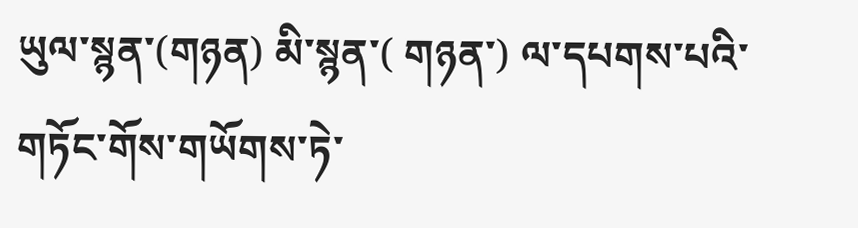ཡུལ་སྙན་(གཉན) མི་སྙན་( གཉན་) ལ་དཔགས་པའི་གཏོང་གོས་གཡོགས་ཏེ་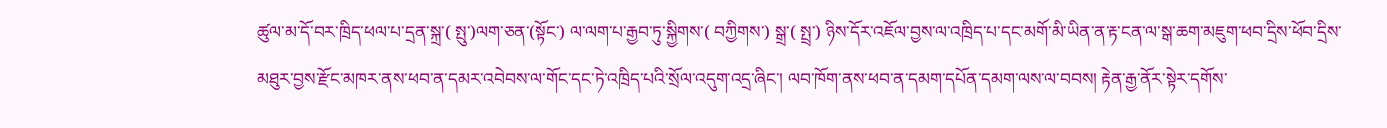ཚུལ་མ་དོ་བར་ཁྲིད་ཕལ་པ་དྲན་སྐྲ་( སྤུ་)ལག་ཅན་(སྟོང་) ལ་ལག་པ་རྒྱབ་ཏུ་སྐྱིགས་( བཀྱིགས་) སྒྲ་( སྤྲ་) ཉིས་དོར་འཇོལ་བྱས་ལ་འཁྲིད་པ་དང་མགོ་མི་ཡིན་ན་རྟ་ངན་ལ་སྒ་ཆག་མཇུག་ཕབ་དྲིས་ཕོབ་དྲིས་མཐུར་བྱས་རྫོང་མཁར་ནས་ཕབ་ན་དམར་འབེབས་ལ་གོང་དང་ཏེ་འཁྲིད་པའི་སྲོལ་འདུག་འདྲ་ཞིང་། ལབ་ཁོག་ནས་ཕབ་ན་དམག་དཔོན་དམག་ལས་ལ་བབས། རྟེན་རྒྱ་ནོར་སྟེར་དགོས་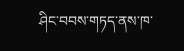ཤིང་བབས་གཏད་ནས་ཁ་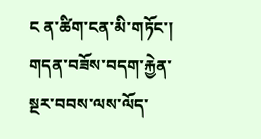ང ན་ཚིག་ངན་མི་གཏོང་། གདན་བཟོས་བདག་རྐྱེན་སྔར་བབས་ལས་ལོད་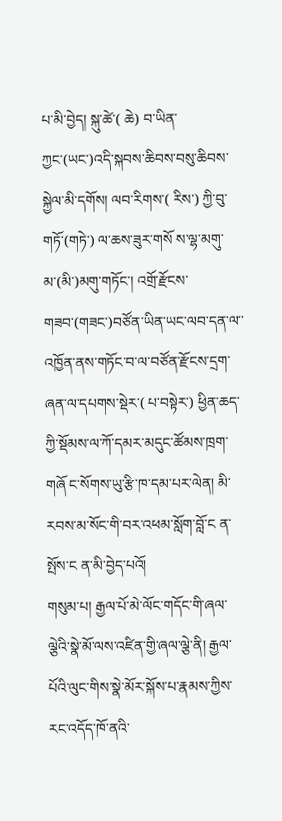པ་མི་བྱེད། སྐུ་ཚེ་( ཆེ) བ་ཡིན་ཀྱང་(ཡང་)འདི་སྐབས་ཆིབས་བསུ་ཆིབས་སྐྱེལ་མི་དགོས། ལབ་རིགས་( རིས་) ཀྱི་བུ་གཏོ་(གཏེ་) ལ་ཆས་ཟུར་གསོ ས་ལྷ་མགུ་མ་(མི་)མགུ་གཏོང་། འགྲོ་རྫོངས་གཟབ་(གཟང་)བཙོན་ཡིན་ཡང་ལབ་དན་ལ་་འཁྱོན་ནས་གཏོང་བ་ལ་བཙོན་རྫོངས་དྲག་ཞན་ལ་དཔགས་སྡེར་( པ་བསྟེར་) ཕྱིན་ཆད་ཀྱི་སྡོམས་ལ་ཀོ་དམར་མདུང་ཚོམས་ཁྲག་གཞོ ང་སོགས་ཡུ་རྩི་ཁ་དམ་པར་ལེན། མི་རབས་མ་སོང་གི་བར་འཕམ་སློག་བློ་ང ན་སྤོས་ང ན་མི་བྱེད་པའོ།
གསུམ་པ། རྒྱལ་པོ་མེ་ལོང་གདོང་གི་ཞལ་ལྕེའི་སྣེ་མོ་ལས་འཛིན་གྱི་ཞལ་ལྕེ་ནི། རྒྱལ་པོའི་ལུང་གིས་སྣེ་མོར་སྐོས་པ་རྣམས་ཀྱིས་རང་འདོད་ཁོ་ནའི་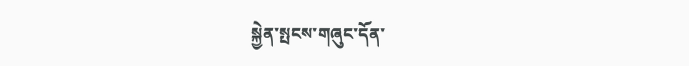སྐྱེན་སྤངས་གཞུང་དོན་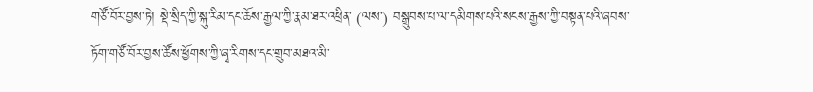གཙོ་བོར་བྱས་ཏེ། སྡེ་སྲིད་ཀྱི་སྐུ་རིམ་དང་ཆོས་རྒྱལ་ཀྱི་རྣམ་ཐར་འཕྲིན་ (ལས་) བསྒྲུབས་པ་ལ་དམིགས་པའི་སངས་རྒྱས་ཀྱི་བསྟན་པའི་ཞབས་ཏོག་གཙོ་བོར་བྱས་ཚོས་ཕྱོགས་ཀྱི་ཞྭ་རིགས་དང་གྲུབ་མཐའ་མི་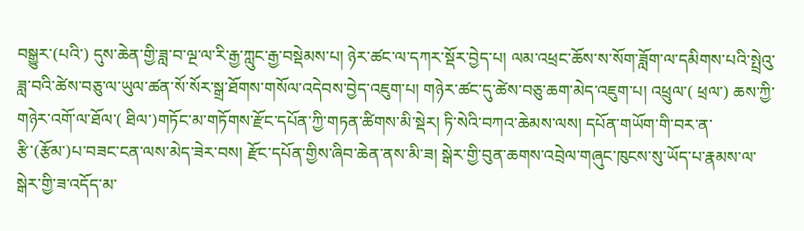བསྒྱུར་(པའི་) དུས་ཆེན་གྱི་ཟླ་བ་ལྔ་ལ་རི་རྒྱ་ཀླུང་རྒྱ་བསྡེམས་པ། ཉེར་ཚང་ལ་དཀར་སྡོར་བྱེད་པ། ལམ་འཕྲང་ཆོས་ས་སོག་ཟློག་ལ་དམིགས་པའི་སྤྲེའུ་ཟླ་བའི་ཚེས་བཅུ་ལ་ཡུལ་ཚན་སོ་སོར་སྒྲ་ཐོགས་གསོལ་འདེབས་བྱེད་འཇུག་པ། གཉེར་ཚང་དུ་ཚེས་བཅུ་ཆག་མེད་འཇུག་པ། འཕྲུལ་( ཕྲལ་) ཆས་ཀྱི་གཉེར་འགོ་ལ་ཐོལ་( ཐིལ་)གཏོང་མ་གཏོགས་རྫོང་དཔོན་ཀྱི་གཏན་ཚིགས་མི་སྡེར། ཏི་སེའི་བཀའ་ཆེམས་ལས། དཔོན་གཡོག་གི་བར་ན་ རྩི་(རྩོམ་)པ་བཟང་ངན་ལས་མེད་ཟེར་བས། རྫོང་དཔོན་གྱིས་ཞིབ་ཆེན་ནས་མི་ཟ། སྒེར་གྱི་བུན་ཆགས་འབྲེལ་གཞུང་ཁུངས་སུ་ཡོད་པ་རྣམས་ལ་སྒེར་གྱི་ཟ་འདོད་མ་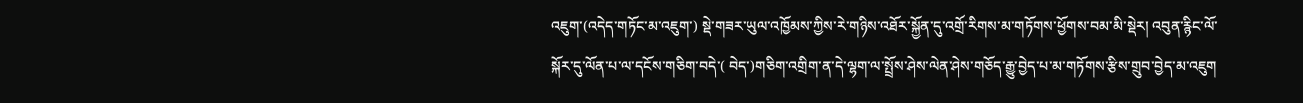འཇུག་(འདེད་གཏོང་མ་འཇུག་) སྡེ་གཟར་ཡུལ་འཁྱོམས་ཀྱིས་རེ་གཉིས་འཐོར་སྐྱོན་དུ་འགྲོ་རིགས་མ་གཏོགས་ཕྱོགས་བམ་མི་སྡེར། འབུན་རྙིང་ལོ་སྐོར་དུ་ལོན་པ་ལ་དངོས་གཅིག་བདེ་( བེད་)གཅིག་འགྲིག་ན་དེ་ལྷག་ལ་སྤྲོས་ཤེས་ལེན་ཤེས་གཅོད་རྒྱུ་བྱེད་པ་མ་གཏོགས་རྩིས་གྲུབ་བྱེད་མ་འཇུག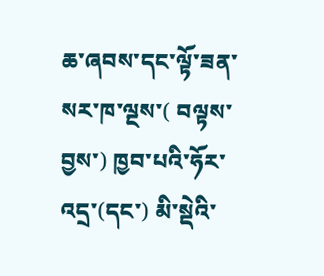ཆ་ཞབས་དང་ལྟོ་ཟན་སར་ཁ་ལྔས་( བལྟས་བྱས་) ཁྱབ་པའི་ཧོར་འདྲ་(དང་) མི་སྡེའི་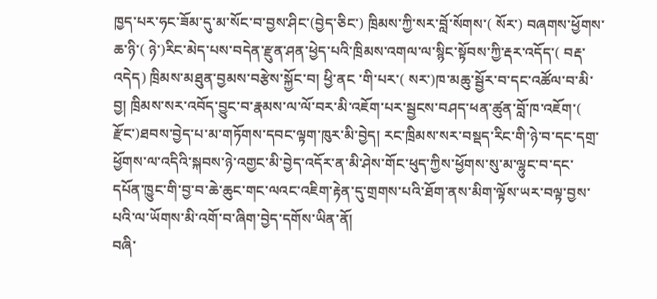ཁྱད་པར་ཧང་ཟོམ་དུ་མ་སོང་བ་བྱས་ཤིང་(བྱེད་ཅིང་) ཁྲིམས་ཀྱི་སར་བློ་སོགས་( སོར་) བཞགས་ཕྱོགས་ཆ་ཉི་( ཉེ་)རིང་མེད་པས་བདེན་རྫུན་ཤན་ཕྱེད་པའི་ཁྲིམས་འགལ་ལ་སྙིང་སྟོབས་ཀྱི་རྡར་འདོད་( བརྡ་འདེད) ཁྲིམས་མཐུན་བྱམས་བརྩེས་སྐྱོང་བ། ཕྱི་ནང ་གི་པར་( སར་)ཁ་མཆུ་སྦྱོར་བ་དང་འཚོལ་བ་མི་བྱ། ཁྲིམས་སར་འབོད་བྱུང་བ་རྣམས་ལ་ལོ་བར་མི་འཇོག་པར་སྦྱངས་བཤད་ཕན་ཚུན་བློ་ཁ་འཇོག་( རྫོང་)ཐབས་བྱེད་པ་མ་གཏོགས་དབང་ལྟག་ཁུར་མི་བྱེད། རང་ཁྲིམས་སར་བསྡད་རིང་གི་ཉེ་བ་དང་དགྲ་ཕྱོགས་ལ་འདིའི་སྐབས་ཉེ་འགྱང་མི་བྱེད་འདོར་ན་མི་ཤེས་གོང་ཕུད་ཀྱིས་ཕྱོགས་སུ་མ་ལྷུང་བ་དང་དཔོན་ཁྱུང་གི་བྱ་བ་ཆེ་ཆུང་གང་ལའང་འཇིག་རྟེན་དུ་གྲགས་པའི་ཐོག་ནས་མིག་ལྟོས་ཡར་བལྟ་བྱས་པའི་ལ་ཡོགས་མི་འགོ་བ་ཞིག་བྱེད་དགོས་ཡིན་ནོ།
བཞི་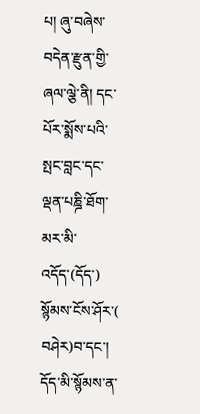པ། ཞུ་བཞེས་བདེན་རྫུན་གྱི་ཞལ་ལྕེ་ནི། དང་པོར་སྨོས་པའི་སྤང་བླང་དང་ལྡན་པཎྜི་ཐོག་མར་མི་འདོད་(དོད་) སྙོམས་ངོས་ཤོར་( བཤེར)བ་དང་། དོད་མི་སྙོམས་ན་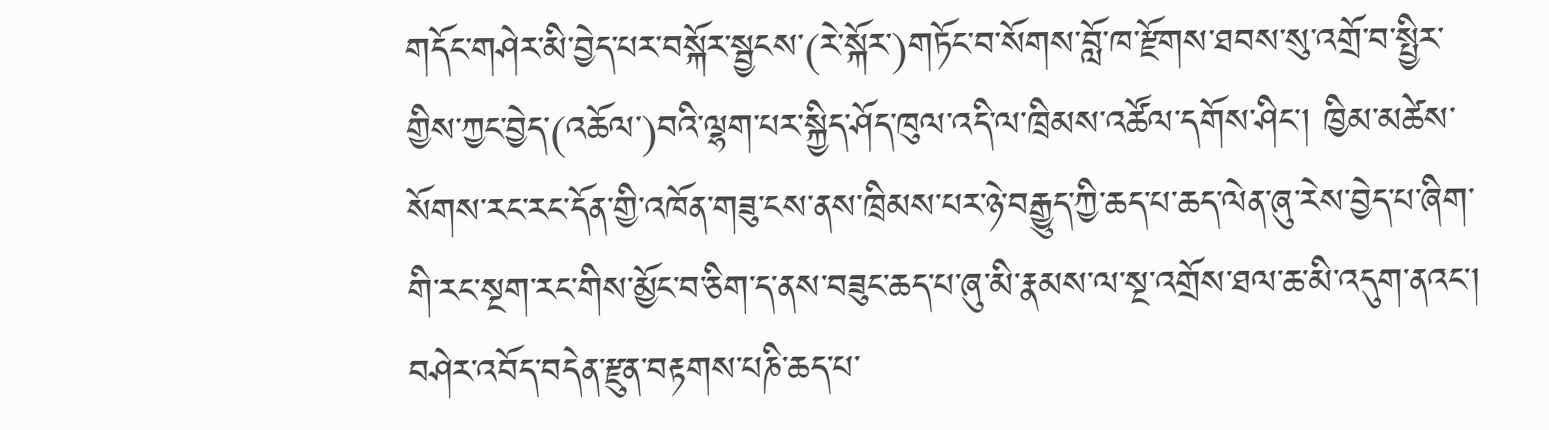གདོང་གཤེར་མི་བྱེད་པར་བསྐོར་སྦྱངས་(རེ་སྐོར་)གཏོང་བ་སོགས་བློ་ཁ་རྫོགས་ཐབས་སུ་འགྲོ་བ་སྤྱིར་གྱིས་ཀྱང་བྱེད་(འཆོལ་)བའི་ལྷག་པར་སྐྱིད་ཤོད་ཁུལ་འདི་ལ་ཁྲིམས་འཚོལ་དགོས་ཤིང་། ཁྱིམ་མཚེས་སོགས་རང་རང་དོན་གྱི་འཁོན་གཟུ་ངས་ནས་ཁྲིམས་པར་ཉེ་བརྒྱུད་ཀྱི་ཆད་པ་ཆད་ལེན་ཞུ་རེས་བྱེད་པ་ཞིག་གི་རང་སྔག་རང་གིས་མྱོང་བ་ཅིག་ད་ནས་བཟུང་ཆད་པ་ཞུ་མི་རྣམས་ལ་སྔ་འགྲོས་ཐལ་ཆ་མི་འདུག་ནའང་། བཤེར་འབོད་བདེན་རྫུན་བརྟགས་པཎི་ཆད་པ་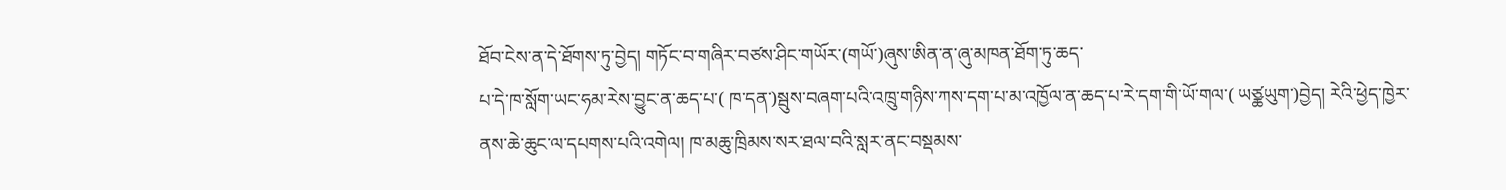ཐོབ་ངེས་ན་དེ་ཐོགས་ཏུ་བྱེད། གཏོང་བ་གཞིར་བཙས་ཤིང་གཡོར་(གཡོ་)ཞུས་ཨིན་ན་ཞུ་མཁན་ཐོག་ཏུ་ཆད་
པ་དེ་ཁ་སློག་ཡང་ཧམ་རེས་བྱུང་ན་ཆད་པ་( ཁ་དན་)སྦུས་བཞག་པའི་འཁྲུ་གཉིས་ཀས་དག་པ་མ་འཁྱོལ་ན་ཆད་པ་རེ་དག་གི་ཡོ་གལ་( ཡཙྪཡུག་)བྱེད། རེའི་ཕྱེད་ཁྱེར་ནས་ཆེ་ཆུང་ལ་དཔགས་པའི་འགེལ། ཁ་མཆུ་ཁྲིམས་སར་ཐལ་བའི་སླར་ནང་བསྡམས་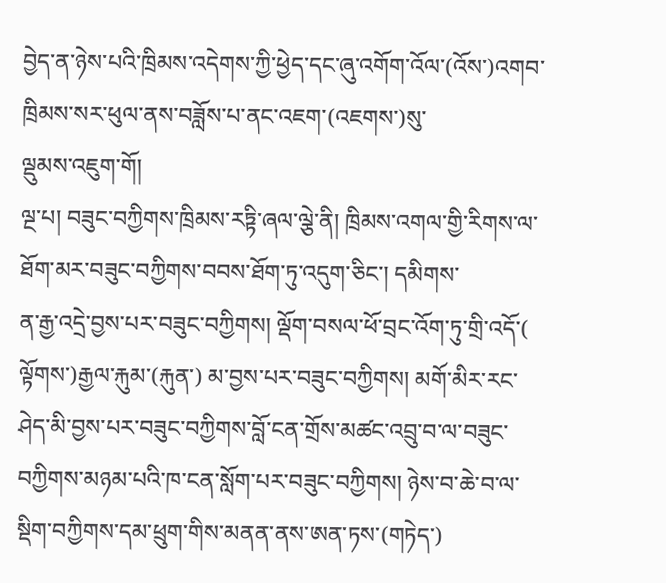བྱེད་ན་ཉེས་པའི་ཁྲིམས་འདེགས་ཀྱི་ཕྱེད་དང་ཞུ་འགོག་འོལ་(འོས་)འགབ་ཁྲིམས་སར་ཕུལ་ནས་བཟློས་པ་ནང་འཇག་(འཇགས་)སུ་
ལྡུམས་འཇུག་གོ།
ལྔ་པ། བཟུང་བཀྱིགས་ཁྲིམས་རཏྟི་ཞལ་ལྕེ་ནི། ཁྲིམས་འགལ་གྱི་རིགས་ལ་ཐོག་མར་བཟུང་བཀྱིགས་བབས་ཐོག་ཏུ་འདུག་ཅིང་། དམིགས་
ན་རྒྱ་འདྲེ་བྱས་པར་བཟུང་བཀྱིགས། ལྡོག་བསལ་ཕོ་བྲང་འོག་ཏུ་གྲི་འདོ་( ལྟོགས་)རྒྱལ་རྐུམ་(རྐུན་) མ་བྱས་པར་བཟུང་བཀྱིགས། མགོ་མིར་རང་ཤེད་མི་བྱས་པར་བཟུང་བཀྱིགས་བློ་ངན་གྲོས་མཚང་འབྲུ་བ་ལ་བཟུང་བཀྱིགས་མཉམ་པའི་ཁ་ངན་སློག་པར་བཟུང་བཀྱིགས། ཉེས་བ་ཆེ་བ་ལ་སྡིག་བཀྱིགས་དམ་ཕྲུག་གིས་མནན་ནས་ཨན་ཏས་(གཏེད་)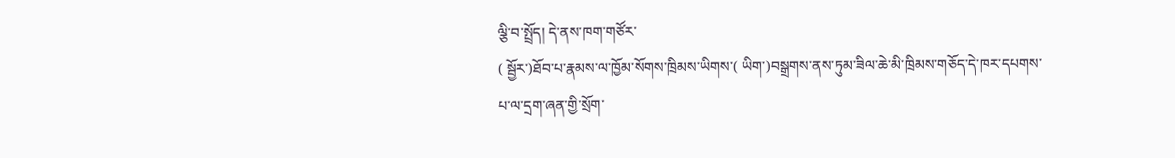ལྕི་བ་སྤྲོད། དེ་ནས་ཁག་གཙོར་
( སྦྱོར་)ཐོབ་པ་རྣམས་ལ་ཁྱོམ་སོགས་ཁྲིམས་ཡིགས་( ཡིག་)བསྒྲགས་ནས་ཏུམ་ཟིལ་ཆེ་མི་ཁྲིམས་གཅོད་དེ་ཁར་དཔགས་པ་ལ་དྲག་ཞན་གྱི་སྲོག་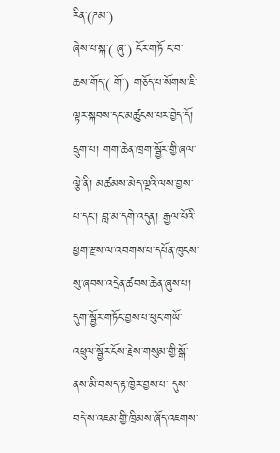རིན་(ཌམ་)
ཞེས་པ་སྐ་( ཞུ་) ངོར་གཏོ ང་བ་ ཆས་གོད་( གོ་) གཅོད་པ་སོགས་ཇི་ལྟར་སྐབས་དང་མཚུངས་པར་བྱེད་དོ།
དྲུག་པ། གག་ཆེན་ཁྲག་སྦྱོར་གྱི་ཞལ་ལྕེ་ནི། མཚམས་མེད་ལྔའི་ལས་བྱས་པ་དང་། བླ་མ་དགེ་འདུན། རྒྱལ་པོའི་ཕྱག་རྫས་ལ་འབགས་པ་དཔོན་ཁུངས་སུ་ཞབས་འདྲེན་ཚབས་ཆེན་ཞུས་པ། དུག་སྦྱོར་གཏོང་བྱས་པ་ཕུང་གཡོ་འཕྲུལ་སྦྱོར་ངོས་རྗེས་གསུམ་གྱི་སྒོ་ནས་མི་བསད་རྟ་ཁྱེར་བྱས་པ་ དུས་བདེ་ས་འཇམ་གྱི་ཁྲིམས་ཞོད་འཇགས་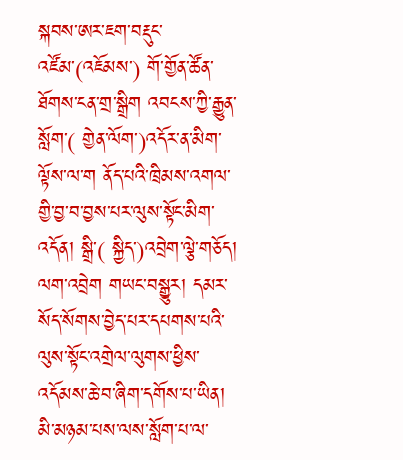སྐབས་ཨར་ཇག་བརྡུང་འཛོམ་(འཇོམས་) གོ་གྱོན་ཚོན་ཐོགས་ངན་གྲ་སྒྲིག འབངས་ཀྱི་རྒྱུན་སློག་( གྱེན་ལོག་)འདོར་ན་མིག་ལྟོས་ལ་ག ནོད་པའི་ཁྲིམས་འགལ་གྱི་བྱ་བ་བྱས་པར་ལུས་སྟོང་མིག་འདོན། སྒྲི་( སྐྱིད་)འབྲེག་ལྕེ་གཅོད། ལག་འབྲེག གཡང་བསྒྱུར། དམར་སོད་སོགས་བྱེད་པར་དཔགས་པའི་ལུས་སྟོང་འགྲེལ་ལུགས་ཕྱིས་འདོམས་ཆེ་བ་ཞིག་དགོས་པ་ཡིན། མི་མཉམ་པས་ལས་སློག་པ་ལ་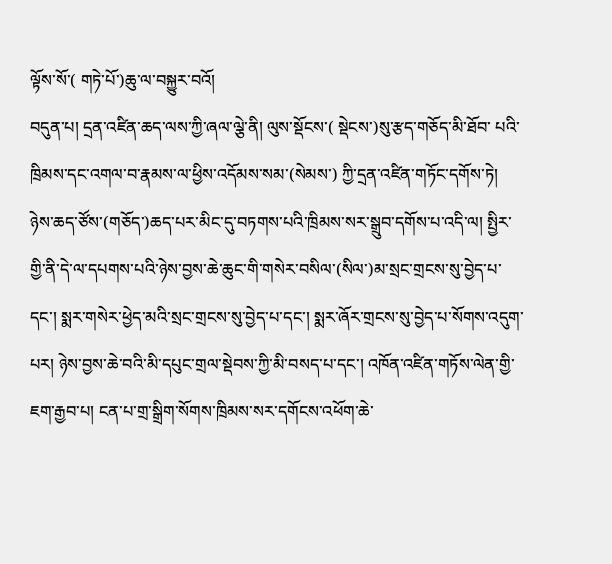ལྟོས་སོ་( གཏེ་པོ་)ཆུ་ལ་བསྐྱུར་བའོ།
བདུན་པ། དྲན་འཛིན་ཆད་ལས་ཀྱི་ཞལ་ལྕེ་ནི། ལུས་སྡོངས་( སྡེངས་)སུ་རྩད་གཅོད་མི་ཐོབ་ པའི་ཁྲིམས་དང་འགལ་བ་རྣམས་ལ་ཕྱིས་འདོམས་སམ་(སེམས་) ཀྱི་དྲན་འཛིན་གཏོང་དགོས་ཏེ། ཉེས་ཆད་ཙོས་(གཅོད་)ཆད་པར་མིང་དུ་བཏགས་པའི་ཁྲིམས་སར་སྒྲུབ་དགོས་པ་འདི་ལ། སྤྱིར་གྱི་ནི་དེ་ལ་དཔགས་པའི་ཉེས་བྱས་ཆེ་ཆུང་གི་གསེར་བསིལ་(སིལ་)མ་སྲང་གྲངས་སུ་བྱེད་པ་དང་། སྨར་གསེར་ཕྱེད་མའི་སྲང་གྲངས་སུ་བྱེད་པ་དང་། སྨར་ཞོར་གྲངས་སུ་བྱེད་པ་སོགས་འདུག་པར། ཉེས་བྱས་ཆེ་བའི་མི་དཔུང་གྲལ་སྡེབས་ཀྱི་མི་བསད་པ་དང་། འཁོན་འཛིན་གཏོས་ལེན་གྱི་ཇག་རྒྱབ་པ། ངན་པ་གྲ་སྒྲིག་སོགས་ཁྲིམས་སར་དགོངས་འཕོག་ཆེ་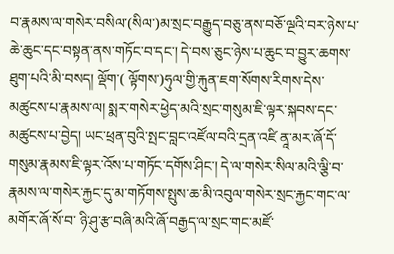བ་རྣམས་ལ་གསེར་བསིལ་(སིལ་)མ་སྲང་བརྒྱུད་བཅུ་ནས་བཅོ་ལྔའི་བར་ཉེས་པ་ཆེ་ཆུང་དང་བསྟན་ནས་གཏོང་བ་དང་། དེ་བས་ཅུང་ཉེས་པ་ཆུང་བ་བྱུར་ཆགས་ཐུག་པའི་མི་བསད། ལྡོག་( ལྟོགས་)ཧུལ་གྱི་རྐུན་ཇག་སོགས་རིགས་དེས་མཚུངས་པ་རྣམས་ལ། སྨར་གསེར་ཕྱེད་མའི་སྲང་གསུམ་ཇི་ལྟར་སྐབས་དང་མཚུངས་པ་བྱེད། ཡང་ཕྲན་བུའི་སྤང་བླང་འཛོལ་བའི་དྲན་འཛི ནཱ་མར་ཞོ་དོ་གསུམ་རྣམས་ཇི་ལྟར་འོས་པ་གཏོང་དགོས་ཤིང་། དེ་ལ་གསེར་སིལ་མའི་ལྕི་བ་རྣམས་ལ་གསེར་རྐྱང་དུ་མ་གཏོགས་སྤུས་ཆ་མི་འབུལ་གསེར་སྲང་རྐྱང་གང་ལ་མགོར་ཞོ་སོ་བ་ ཉི་ཤུ་རྩ་བཞི་མའི་ཞོ་བརྒྱད་ལ་སྲང་གང་མཛོ་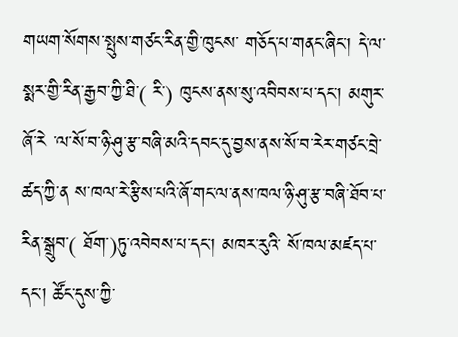གཡག་སོགས་སྤུས་གཙང་རིན་གྱི་ཁུངས་ གཅོད་པ་གནང་ཞིང་། དེ་ལ་སྨར་གྱི་རིན་རྒྱབ་ཀྱི་ཐི་( རི་) ཁུངས་ནས་སུ་འབིབས་པ་དང་། མགུར་ཞོ་རེ ་ལ་སོ་བ་ཉི་ཤུ་རྩ་བཞི་མའི་དབང་དུ་བྱས་ནས་སོ་བ་རེར་གཙང་བྲེ་ཚད་ཀྱི་ན ས་ཁལ་རེ་རྩིས་པའི་ཞོ་གང་ལ་ནས་ཁལ་ཉི་ཤུ་རྩ་བཞི་ཐོབ་པ་རིན་སྒྲུབ་( ཐོག་)ཏུ་འབེབས་པ་དང་། མཁར་རུའི་ སོ་ཁལ་མཛད་པ་དང་། ཚོང་དུས་ཀྱི་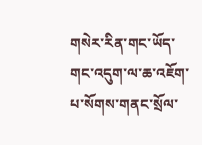གསེར་རིན་གང་ཡོད་གང་འདུག་ལ་ཆ་འཇོག་པ་སོགས་གནང་སྲོལ་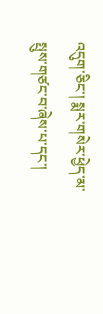འདུག་ཅིང་། སྨར་གསེར་ཕྱེད་མ་སྤུས་གཙང་བ་ཞེས་པ་དང་།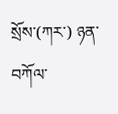སྲོས་(ཀར་) ཉན་བཀོལ་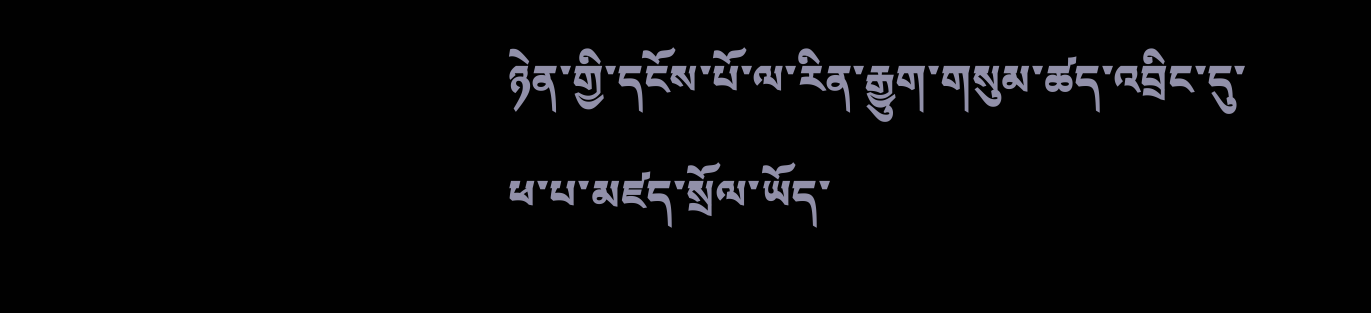ཉེན་གྱི་དངོས་པོ་ལ་རིན་རྒྱུག་གསུམ་ཚད་འབྲིང་དུ་ཕ་པ་མཛད་སྲོལ་ཡོད་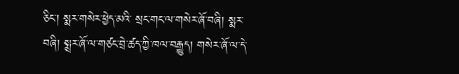ཅིང་། སྨར་གསེར་ཕྱེད་མའི་ སྲང་གང་ལ་གསེར་ཞོ་བཞི། སྨར་བཞི། སྨྲར་ཞོ་ལ་གཙང་བྲེ་ཚད་ཀྱི་ཁལ་བརྒྱུད། གསེར་ཞོ་ལ་དེ་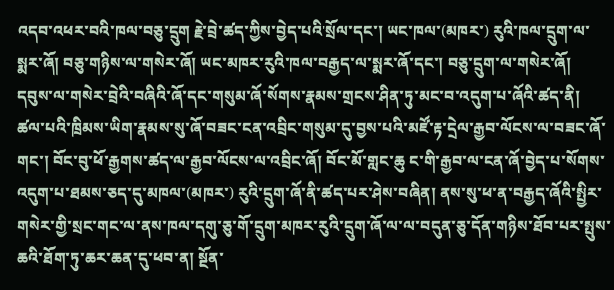འདབ་འཕར་བའི་ཁལ་བཅུ་དྲུག རྗེ་བྲེ་ཚད་ཀྱིས་བྱེད་པའི'སྲོལ་དང་། ཡང་ཁལ་(མཁར་) རུའི་ཁལ་དྲུག་ལ་སྨར་ཞོ། བཅུ་གཉིས་ལ་གསེར་ཞོ། ཡང་མཁར་རུའི་ཁལ་བརྒྱད་ལ་སྨར་ཞོ་དང་། བཅུ་དྲུག་ལ་གསེར་ཞོ། དབུས་ལ་གསེར་བྲེའི་བཞིའི་ཞོ་དང་གསུམ་ཞོ་སོགས་རྣམས་གྲངས་ཤིན་ཏུ་མང་བ་འདུག་པ་ཞོའི་ཚད་ནི། ཚལ་པའི་ཁྲིམས་ཡིག་རྣམས་སུ་ཞོ་བཟང་ངན་འབྲིང་གསུམ་དུ་བྱས་པའི་མཛོ་རྟ་དྲེལ་རྒྱབ་ལོངས་ལ་བཟང་ཞོ་གང་། བོང་བུ་ཕོ་རྒྱགས་ཚད་ལ་རྒྱབ་ལོངས་ལ་འབྲིང་ཞོ། བོང་མོ་གླང་ཆུ ང་གི་རྒྱབ་ལ་ངན་ཞོ་བྱེད་པ་སོགས་འདུག་པ་ཐམས་ཅད་དུ་མཁལ་(མཁར་) རུའི་དྲུག་ཞོ་ནི་ཚད་པར་ཤེས་བཞིན། ནས་སུ་ཕ་ན་བརྒྱད་ཞོའི་སྤྱིར་གསེར་གྱི་སྲང་གང་ལ་ནས་ཁལ་དགུ་ཅུ་གོ་དྲུག་མཁར་རུའི་དྲུག་ཞོ་ལ་ལ་བདུན་ཅུ་དོན་གཉིས་ཐོབ་པར་སྤུས་ཆའི་ཐོག་ཏུ་ཆར་ཆན་དུ་ཕབ་ན། སྔོན་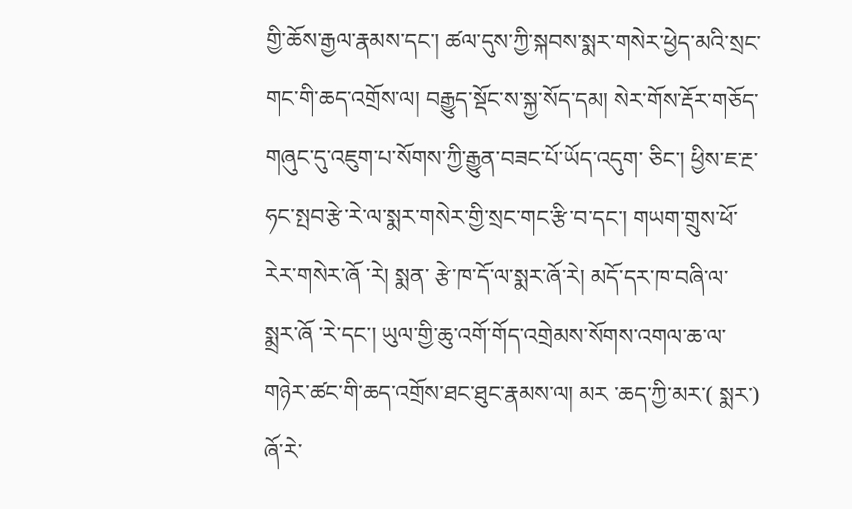གྱི་ཆོས་རྒྱལ་རྣམས་དང་། ཚལ་དུས་ཀྱི་སྐབས་སྨར་གསེར་ཕྱེད་མའི་སྲང་གང་གི་ཆད་འགྲོས་ལ། བརྒྱུད་སྡོང་ས་སྐྱ་སོད་དམ། སེར་གོས་རྡོར་གཅོད་གཞུང་དུ་འཇུག་པ་སོགས་ཀྱི་རྒྱུན་བཟང་པོ་ཡོད་འདུག་ ཅིང་། ཕྱིས་ཇ་རྔ་ཧང་སྤབ་རྩེ་རེ་ལ་སྨར་གསེར་གྱི་སྲང་གང་རྩི་བ་དང་། གཡག་གྲུས་ཕོ་རེར་གསེར་ཞོ ་རེ། སྨན་ རྩེ་ཁ་དོ་ལ་སྨར་ཞོ་རེ། མདོ་དར་ཁ་བཞི་ལ་སྨྲར་ཞོ ་རེ་དང་། ཡུལ་གྱི་ཆུ་འགོ་གོད་འགྲེམས་སོགས་འགལ་ཆ་ལ་གཉེར་ཚང་གི་ཆད་འགྲོས་ཐང་ཐུང་རྣམས་ལ། མར ་ཆད་ཀྱི་མར་( སྨར་) ཞོ་རེ་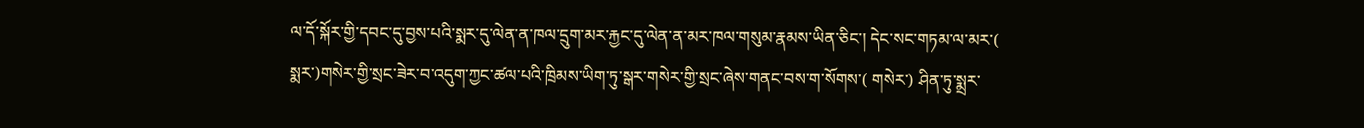ལ་དོ་སྐོར་གྱི་དབང་དུ་བྱས་པའི་སྨར་དུ་ལེན་ན་ཁལ་དྲུག་མར་རྐྱང་དུ་ལེན་ན་མར་ཁལ་གསུམ་རྣམས་ཡིན་ཅིང་། དེང་སང་གཏམ་ལ་མར་( སྨར་)གསེར་གྱི་སྲང་ཟེར་བ་འདུག་ཀྱང་ཚལ་པའི་ཁྲིམས་ཡིག་ཏུ་སྒར་གསེར་གྱི་སྲང་ཞེས་གནང་བས་ག་སོགས་( གསེར་) ཤིན་ཏུ་སྨྲར་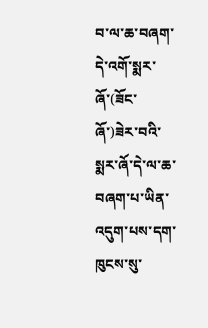བ་ལ་ཆ་བཞག་དེ་འགོ་སྨར་ཞོ་(ཟོང་ཞོ་)ཟེར་བའི་སྨར་ཞོ་དེ་ལ་ཆ་བཞག་པ་ཡིན་འདུག་པས་དག་ཁུངས་སུ་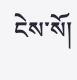ངེས་སོ།